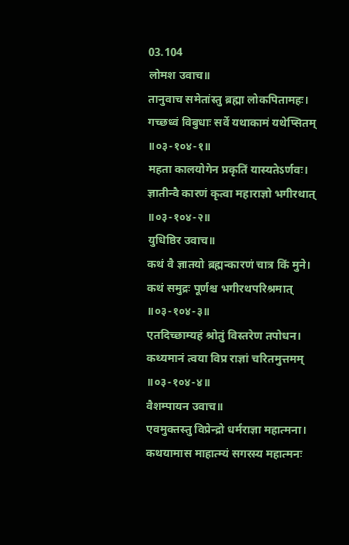03.104
लोमश उवाच॥
तानुवाच समेतांस्तु ब्रह्मा लोकपितामहः। गच्छध्वं विबुधाः सर्वे यथाकामं यथेप्सितम् ॥०३-१०४-१॥
महता कालयोगेन प्रकृतिं यास्यतेऽर्णवः। ज्ञातीन्वै कारणं कृत्वा महाराज्ञो भगीरथात् ॥०३-१०४-२॥
युधिष्ठिर उवाच॥
कथं वै ज्ञातयो ब्रह्मन्कारणं चात्र किं मुने। कथं समुद्रः पूर्णश्च भगीरथपरिश्रमात् ॥०३-१०४-३॥
एतदिच्छाम्यहं श्रोतुं विस्तरेण तपोधन। कथ्यमानं त्वया विप्र राज्ञां चरितमुत्तमम् ॥०३-१०४-४॥
वैशम्पायन उवाच॥
एवमुक्तस्तु विप्रेन्द्रो धर्मराज्ञा महात्मना। कथयामास माहात्म्यं सगरस्य महात्मनः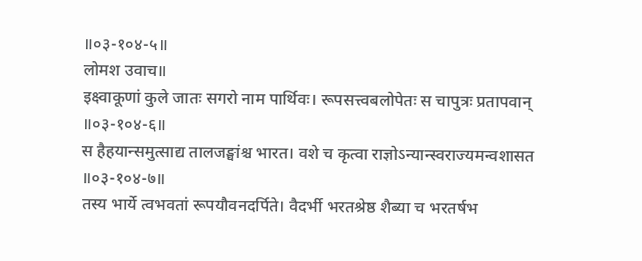॥०३-१०४-५॥
लोमश उवाच॥
इक्ष्वाकूणां कुले जातः सगरो नाम पार्थिवः। रूपसत्त्वबलोपेतः स चापुत्रः प्रतापवान् ॥०३-१०४-६॥
स हैहयान्समुत्साद्य तालजङ्घांश्च भारत। वशे च कृत्वा राज्ञोऽन्यान्स्वराज्यमन्वशासत ॥०३-१०४-७॥
तस्य भार्ये त्वभवतां रूपयौवनदर्पिते। वैदर्भी भरतश्रेष्ठ शैब्या च भरतर्षभ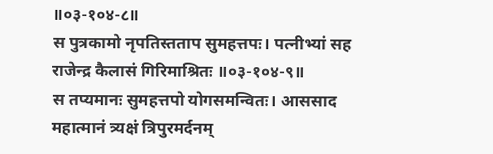॥०३-१०४-८॥
स पुत्रकामो नृपतिस्तताप सुमहत्तपः। पत्नीभ्यां सह राजेन्द्र कैलासं गिरिमाश्रितः ॥०३-१०४-९॥
स तप्यमानः सुमहत्तपो योगसमन्वितः। आससाद महात्मानं त्र्यक्षं त्रिपुरमर्दनम्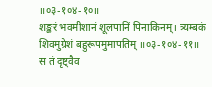॥०३-१०४-१०॥
शङ्करं भवमीशानं शूलपानिं पिनाकिनम्। त्र्यम्बकं शिवमुग्रेशं बहुरूपमुमापतिम् ॥०३-१०४-११॥
स तं दृष्ट्वैव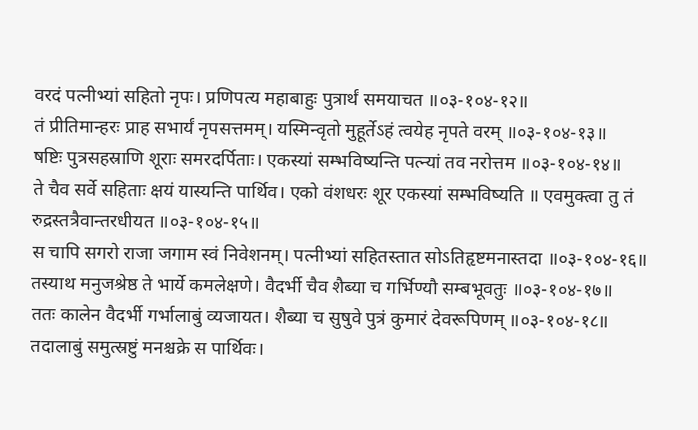वरदं पत्नीभ्यां सहितो नृपः। प्रणिपत्य महाबाहुः पुत्रार्थं समयाचत ॥०३-१०४-१२॥
तं प्रीतिमान्हरः प्राह सभार्यं नृपसत्तमम्। यस्मिन्वृतो मुहूर्तेऽहं त्वयेह नृपते वरम् ॥०३-१०४-१३॥
षष्टिः पुत्रसहस्राणि शूराः समरदर्पिताः। एकस्यां सम्भविष्यन्ति पत्न्यां तव नरोत्तम ॥०३-१०४-१४॥
ते चैव सर्वे सहिताः क्षयं यास्यन्ति पार्थिव। एको वंशधरः शूर एकस्यां सम्भविष्यति ॥ एवमुक्त्वा तु तं रुद्रस्तत्रैवान्तरधीयत ॥०३-१०४-१५॥
स चापि सगरो राजा जगाम स्वं निवेशनम्। पत्नीभ्यां सहितस्तात सोऽतिहृष्टमनास्तदा ॥०३-१०४-१६॥
तस्याथ मनुजश्रेष्ठ ते भार्ये कमलेक्षणे। वैदर्भी चैव शैब्या च गर्भिण्यौ सम्बभूवतुः ॥०३-१०४-१७॥
ततः कालेन वैदर्भी गर्भालाबुं व्यजायत। शैब्या च सुषुवे पुत्रं कुमारं देवरूपिणम् ॥०३-१०४-१८॥
तदालाबुं समुत्स्रष्टुं मनश्चक्रे स पार्थिवः।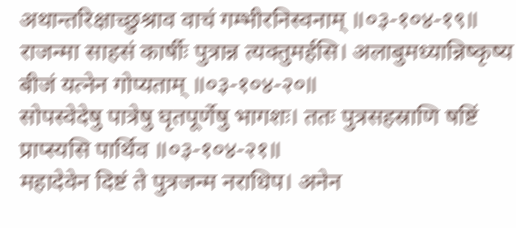अथान्तरिक्षाच्छुश्राव वाचं गम्भीरनिस्वनाम् ॥०३-१०४-१९॥
राजन्मा साहसं कार्षीः पुत्रान्न त्यक्तुमर्हसि। अलाबुमध्यान्निष्कृष्य बीजं यत्नेन गोप्यताम् ॥०३-१०४-२०॥
सोपस्वेदेषु पात्रेषु घृतपूर्णेषु भागशः। ततः पुत्रसहस्राणि षष्टिं प्राप्स्यसि पार्थिव ॥०३-१०४-२१॥
महादेवेन दिष्टं ते पुत्रजन्म नराधिप। अनेन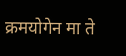क्रमयोगेन मा ते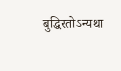बुद्धिरतोऽन्यथा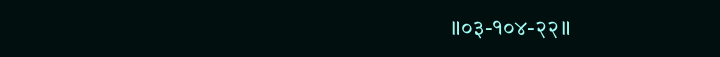॥०३-१०४-२२॥